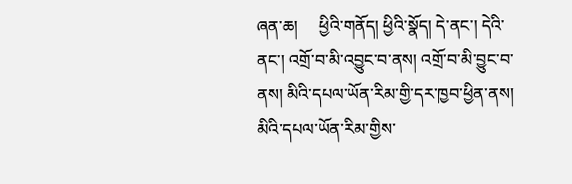ཞན་ཆ།     ཕྱིའི་གནོད། ཕྱིའི་སྣོད། དེ་ནང་། དེའི་ནང་། འགྲོ་བ་མི་འབྱུང་བ་ནས། འགྲོ་བ་མི་བྱུང་བ་ནས། མིའི་དཔལ་ཡོན་རིམ་གྱི་དར་ཁྱབ་ཕྱིན་ནས། མིའི་དཔལ་ཡོན་རིམ་གྱིས་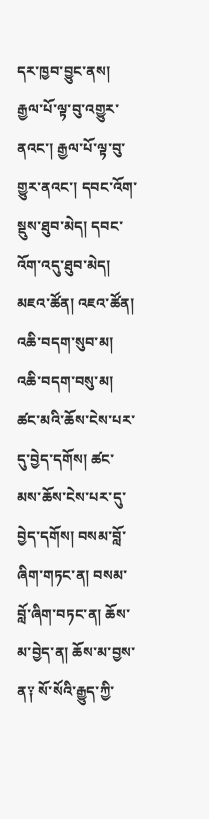དར་ཁྱབ་བྱུང་ནས། རྒྱལ་པོ་ལྟ་བུ་འགྱུར་ནའང་། རྒྱལ་པོ་ལྟ་བུ་གྱུར་ནའང་། དབང་འོག་སྡུས་ཐུབ་མེད། དབང་འོག་འདུ་ཐུབ་མེད། མཇའ་ཚོན། འཇའ་ཚོན།  འཆི་བདག་སུབ་མ། འཆི་བདག་བསུ་མ། ཚང་མའི་ཆོས་ངེས་པར་དུ་བྱེད་དགོས། ཚང་མས་ཆོས་ངེས་པར་དུ་བྱེད་དགོས། བསམ་བློ་ཞིག་གཏང་ན། བསམ་བློ་ཞིག་བཏང་ན། ཆོས་མ་བྱེད་ན། ཆོས་མ་བྱས་ན༑ སོ་སོའི་རྒྱུད་ཀྱི་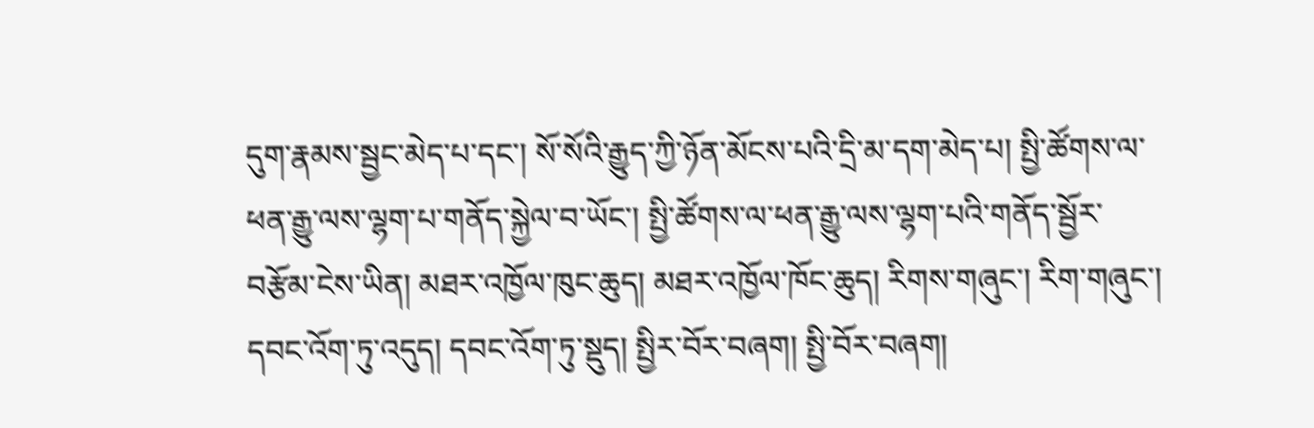དུག་རྣམས་སྦྱང་མེད་པ་དང་། སོ་སོའི་རྒྱུད་ཀྱི་ཉོན་མོངས་པའི་དྲི་མ་དག་མེད་པ། སྤྱི་ཚོགས་ལ་ཕན་རྒྱུ་ལས་ལྷག་པ་གནོད་སྐྱེལ་བ་ཡོང་། སྤྱི་ཚོགས་ལ་ཕན་རྒྱུ་ལས་ལྷག་པའི་གནོད་སྦྱོར་བརྩོམ་ངེས་ཡིན། མཐར་འཁྱོལ་ཁུང་ཆུད། མཐར་འཁྱོལ་ཁོང་ཆུད། རིགས་གཞུང་། རིག་གཞུང་། དབང་འོག་ཏུ་འདུད། དབང་འོག་ཏུ་སྡུད། སྤྱིར་བོར་བཞག། སྤྱི་བོར་བཞག།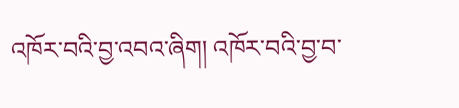འཁོར་བའི་བྱ་འབའ་ཞིག། འཁོར་བའི་བྱ་བ་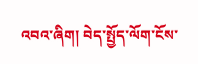འབའ་ཞིག། བེད་སྤྱོད་ལོག་ངོས་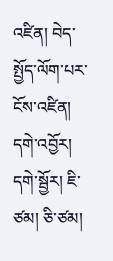འཛིན། བེད་སྤྱོད་ལོག་པར་ངོས་འཛིན། དགེ་འབྱོར། དགེ་སྦྱོར། ཇི་ཙམ། ཅི་ཙམ།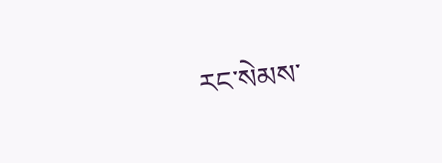རང་སེམས་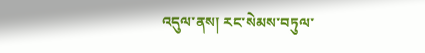འདུལ་ནས། རང་སེམས་བཏུལ་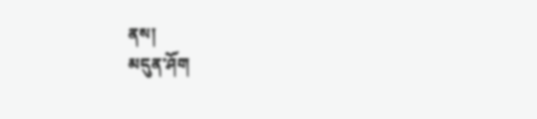ནས།
མདུན་ཤོག